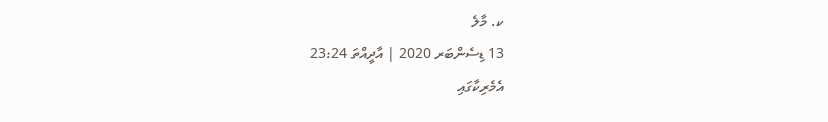ކ. މާލެ
13 ޑިސެންބަރ 2020 | އާދީއްތަ 23:24
އެމެރިކާގައި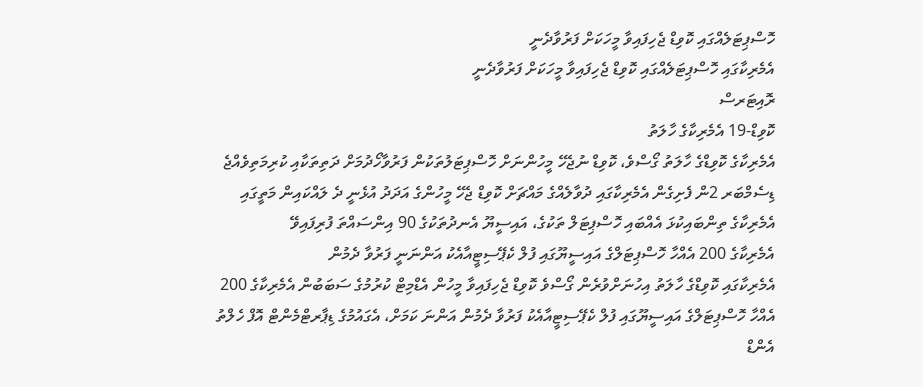ހޮސްޕިޓަލެއްގައި ކޮވިޑް ޖެހިފައިވާ މީހަކަށް ފަރުވާދެނީ
އެމެރިކާގައި ހޮސްޕިޓަލެއްގައި ކޮވިޑް ޖެހިފައިވާ މީހަކަށް ފަރުވާދެނީ
ރޮއިޓަރސް
ކޮވިޑް-19 އެމެރިކާގެ ހާލަތު
އެމެރިކާގެ ކޮވިޑްގެ ހާލަތު ގޯސްވެ، ކޮވިޑް ނުޖެހޭ މީހުންނަށް ހޮސްޕިޓަލުތަކުން ފަރުވާހޯދުމަށް ދަތިތަކާއި ކުރިމަތިވެއްޖެ
ޑިސެމްބަރ 2ން ފެށިގެން އެމެރިކާގައި ދުވާލެއްގެ މައްޗަށް ކޮވިޑް ޖެހޭ މީހުންގެ އަދަދު އުޅެނީ ދެ ލައްކައިން މަތީގައި
އެމެރިކާގެ ތިންބައިކުޅަ އެއްބައި ހޮސްޕިޓަލް ތަކުގެ، އައިސީޔޫ އެނދުތަކުގެ 90 އިންސައްތަ ފުރިފައިވޭ
އެމެރިކާގެ 200 އެއްހާ ހޮސްޕިޓަލްގެ އައިސީޔޫގައި ފުލް ކެޕޭސިޓީއާއެކު އަންނަނީ ފަރުވާ ދެމުން
އެމެރިކާގައި ކޮވިޑްގެ ހާލަތު އިހުނަށްވުރެން ގޯސްވެ ކޮވިޑް ޖެހިފައިވާ މީހުން އެޑްމިޓް ކުރުމުގެ ސަބަބުން އެމެރިކާގެ 200 އެއްހާ ހޮސްޕިޓަލްގެ އައިސީޔޫގައި ފުލް ކެޕޭސިޓީއާއެކު ފަރުވާ ދެމުން އަންނަ ކަމަށް، އެގައުމުގެ ޑިޕާރޓްމެންޓް އޮފް ހެލްތު އެންޑް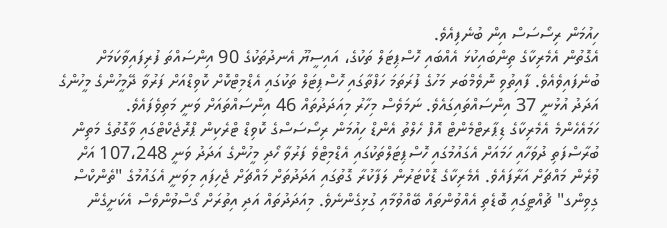ހިއުމަން ރިސޯސަސް އިން ބުނެފިއެވެ.
އެގޮތުން އެމެރިކާގެ ތިންބައިކުޅަ އެއްބައި ހޮސްޕިޓަލް ތަކުގެ، އައިސީޔޫ އެނދުތަކުގެ 90 އިންސައްތަ ފުރިފައިވާކަމަށް ބުނެފައިވެއެވެ. ފާއިތުވި ނޮވެމްބަރ މަހުގެ ފުރަތަމަ ހަފްތާގައި ހޮސްޕިޓަލް ތަކުގައި އެޑްމިޓްކޮށް ކޮވިޑްއަށް ފަރުވާ ދޭމީހުންގެ މީހުންގެ އަދަދު އުޅުނީ 37 އިންސައްތައިގައެވެ. ނަމަވެސް މިހާރު މިއަދަދުތައް 46 އިންސައްތައަށް ވަނީ މަތިވެފައެވެ.
ހަމައެހެންމެ އެމެރިކާގެ ޑިޕާރޓްމެންޓް އޮފް ހެލްތު އެންޑް ހިއުމަން ރިސޯސަސްގެ ކޮވިޑް ޓްރެކިން ޕްރޮޖެކްޓްގައި ވާގޮތުގެ މަތިން ބުރާސްފަތި ދުވަހާއި ހަމައަށް އެގައުމުގައި ހޮސްޕިޓަލްތަކުގައި އެޑްމިޓްވެ ފަރުވާ ހޯދި މީހުންގެ އަދަދު ވަނީ 107،248 އަށް ވުރެން މައްޗަށް އަރާފައެވެ. އެމެރިކާގެ ޑޮކްޓަރުން ލަފާކުރާ ގޮތުގައި އަދަދުތަށް މައްޗަށް ޖެހިފައި މިވަނީ އެގައުމުގެ "ތެންކްސް ގިވިންގ" ޗުއްޓީގައި ބޮޑެތި އެއްވުންތައް ބޭއްވުމާއި ގުޅިގެންނެވެ. މިއަދަދުތައް އަދި އިތުރަށް ގޯސްވުންވެސް އެކަށީގެން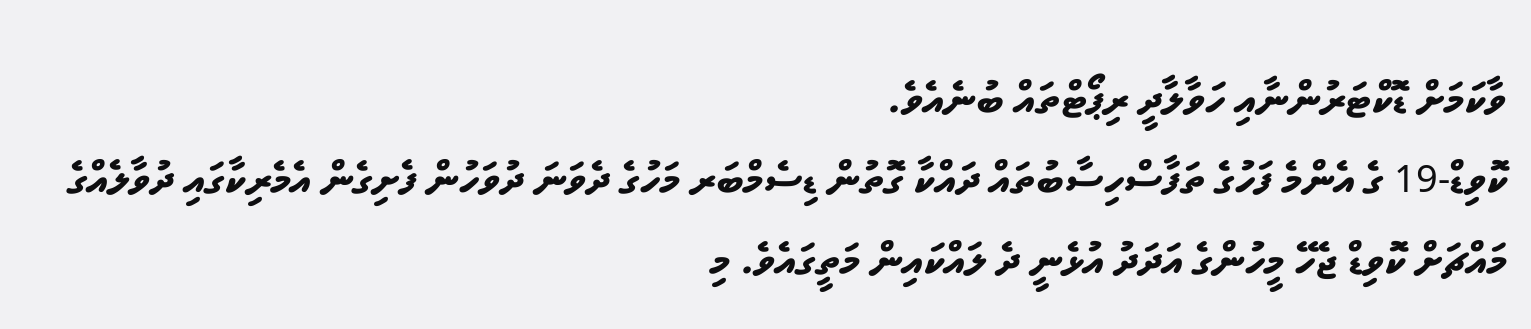ވާކަމަށް ޑޮކްޓަރުންނާއި ހަވާލާދީ ރިޕޯޓްތައް ބުނެއެވެ.
ކޮވިޑް-19 ގެ އެންމެ ފަހުގެ ތަފާސްހިސާބުތައް ދައްކާ ގޮތުން ޑިސެމްބަރ މަހުގެ ދެވަނަ ދުވަހުން ފެށިގެން އެމެރިކާގައި ދުވާލެއްގެ މައްޗަށް ކޮވިޑް ޖެހޭ މީހުންގެ އަދަދު އުޅެނީ ދެ ލައްކައިން މަތީގައެވެ. މި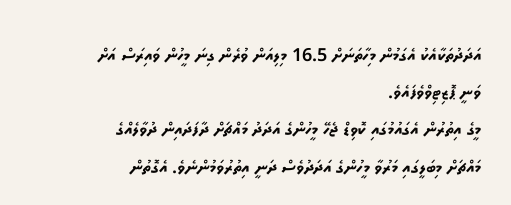އަދަދުތަކާއެކު އެގަމުން މިހާތަނަށް 16.5 މިލިއަން ވުރެން ގިނަ މީހުން ވައިރަސް އަށް ވަނީ ޕޮޒިޓިވްވެފައެވެ.
މީގެ އިތުރުން އެގައުމުގައި ކޮވިޑް ޖެހޭ މީހުންގެ އަދަދު މައްޗަށް ދާފަދައިން ދުވާލެއްގެ މައްޗަށް މިބަލީގައި މަރުވާ މީހުންގެ އަދަދުވެސް ދަނީ އިތުރުވަމުންނެވެ. އެގޮތުން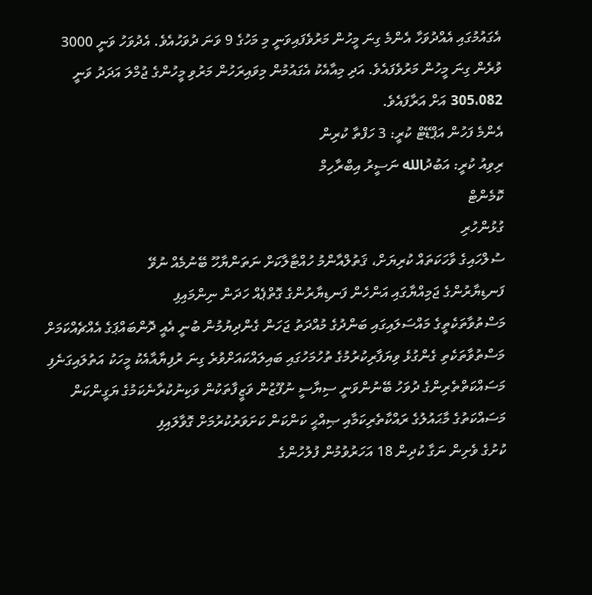އެގައުމުގައި އެއްދުވަހާ އެންމެ ގިނަ މީހުން މަރުވެފައިވަނީ މި މަހުގެ 9 ވަނަ ދުވަހުއެވެ. އެދުވަހު ވަނީ 3000 ވުރެން ގިނަ މީހުން މަރުވެފައެވެ. އަދި މިއާއެކު އެގައުމުން މިވައިރަހުން މަރުވި މީހުންގެ ޖުމްލަ އަދަދު ވަނީ 305،082 އަށް އަރާފައެވެ.
އެންމެ ފަހުން އަޕްޑޭޓް ކުރީ: 3 ހަފްތާ ކުރިން
ރިވިއު ކުރީ: އަބުދުالله ނަސީރު އިބްރާހިމް
ކޮމެންޓް
ގުޅުންހުރި
ސުލްހައިގެ ވާހަކަތައް ކުރިޔަށް، ޤަތުލްއާންމު ހުއްޓާލާކަށް ނަތަންޔާހޫ ބޭނުމެއް ނުވޭ
ފަނޑިޔާރުންގެ ޖަމިއްޔާގައި އަންހެން ފަނޑިޔާރުންގެ ގޮތްޕެއް ހަދަން ނިންމައިފި
މަސްތުވާތަކެތީގެ މައްސަލައިގައި ބަންދުގެ މުއްދަތު ޖަހަން ގެންދިޔުމުން ބުނީ އެއީ ދޮންބައްޕަގެ އެއްޗެއްކަމަށް
މަސްތުވާތަކެތި ގެންގުޅެ ވިޔަފާރިކުރުމުގެ ތުހުމަހުގައި ބައިލައްކައަށްވުރެ ގިނަ ރުފިޔާއާއެކު މީހަކު އަތުލައިގަނެފި
މަސައްކަތްތެރިންގެ ދުވަހު ބޭނުންވަނީ ސިޔާސީ ނުފޫޒުން ވަޒީފާތަކުން ވަކިނުކުރާނެކަމުގެ ޔަގީންކަން
މަސައްކަތުގެ މާޙައުލުގެ ރައްކާތެރިކަމާއި ޞިއްޙީ ކަންކަން ކަށަވަރުކުރުމަށް ގޮވާލައިފި
ކުށުގެ ވެށިން ނަގާ ކުދިން 18 އަހަރުވުމުން ފުލުހުންގެ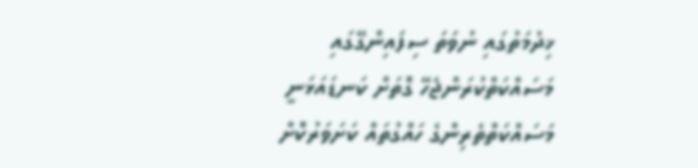ޚިދުމަތުގައި ނުވަތަ ސިފައިންގޭގައި މަސައްކަތްކުރަންޖެހޭ ގޮތަށް ކަނޑައަޅަނީ
މަސައްކަތްތެރިންގެ ހައްގުތައް ކަށަވަރުކޮށް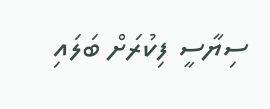ސިޔާސީ ފިކުރަށް ބަލައި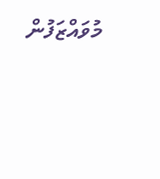މުވައްޒަފުން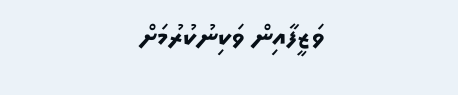ވަޒީފާއިން ވަކިނުކުރުމަށް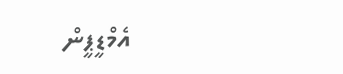އެމްޑީޕީން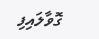ގޮވާލައިފި